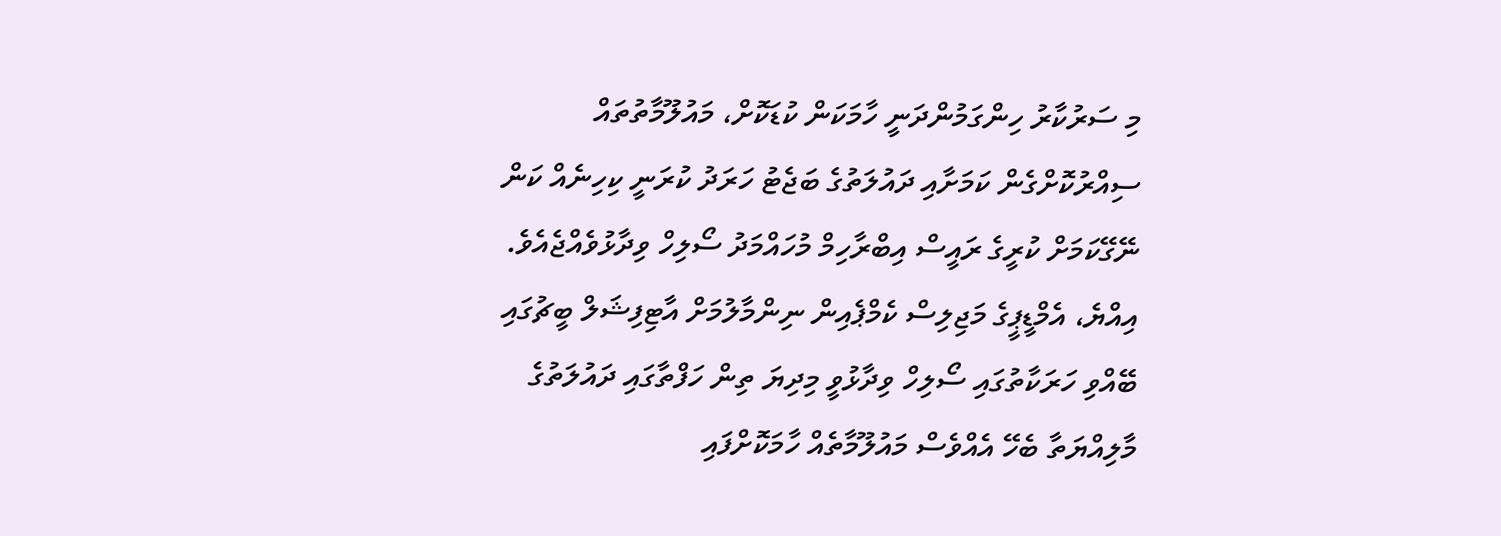މި ސަރުކާރު ހިންގަމުންދަނީ ހާމަކަން ކުޑަކޮށް، މައުލޫމާތުތައް ސިއްރުކޮށްގެން ކަމަށާއި ދައުލަތުގެ ބަޖެޓު ހަރަދު ކުރަނީ ކިހިނެއް ކަން ނޭގޭކަމަށް ކުރީގެ ރައީސް އިބްރާހިމް މުހައްމަދު ސޯލިހް ވިދާޅުވެއްޖެއެވެ.
އިއްޔެ، އެމްޑީޕީގެ މަޖިލިސް ކެމްޕެއިން ނިންމާލުމަށް އާޓިފިޝަލް ބީޗުގައި ބޭއްވި ހަރަކާތުގައި ސޯލިހް ވިދާޅުވީ މިދިޔަ ތިން ހަފްތާގައި ދައުލަތުގެ މާލިއްޔަތާ ބެހޭ އެއްވެސް މައުލޫމާތެއް ހާމަކޮށްފައި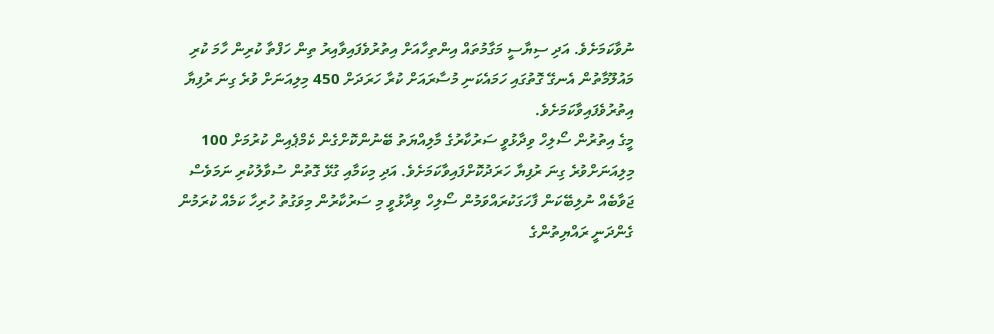ނުވާކަމަށެވެ. އަދި ސިޔާސީ މަގާމުތައް އިންތިހާއަށް އިތުރުވެފައިވާއިރު ތިން ހަފްތާ ކުރިން ހާމަ ކުރި މައުލޫމާތުން އެނގޭ ގޮތުގައި ހަމައެކަނި މުސާރައަށް ކުރާ ހަރަދަށް 450 މިލިއަނަށް ވުރެ ގިނަ ރުފިޔާ އިތުރުވެފައިވާކަމަށެވެ.
މީގެ އިތުރުން ސޯލިހް ވިދާޅުވީ ސަރުކާރުގެ މާލިއްޔަތު ބޭނުންކޮށްގެން ކެމްޕެއިން ކުރުމަށް 100 މިލިއަނަށްވުރެ ގިނަ ރުފިޔާ ހަރަދުކޮށްފައިވާކަމަށެވެ. އަދި މިކަމާއި ގުޅޭ ގޮތުން ސުވާލުކުރި ނަމަވެސް ޖަވާބެއް ނުލިބޭކަން ފާހަގަކުރައްވަމުން ސޯލިހް ވިދާޅުވީ މި ސަރުކާރުން މިވަގުތު ހުރިހާ ކަމެއް ކުރަމުން ގެންދަނީ ރައްޔިތުންގެ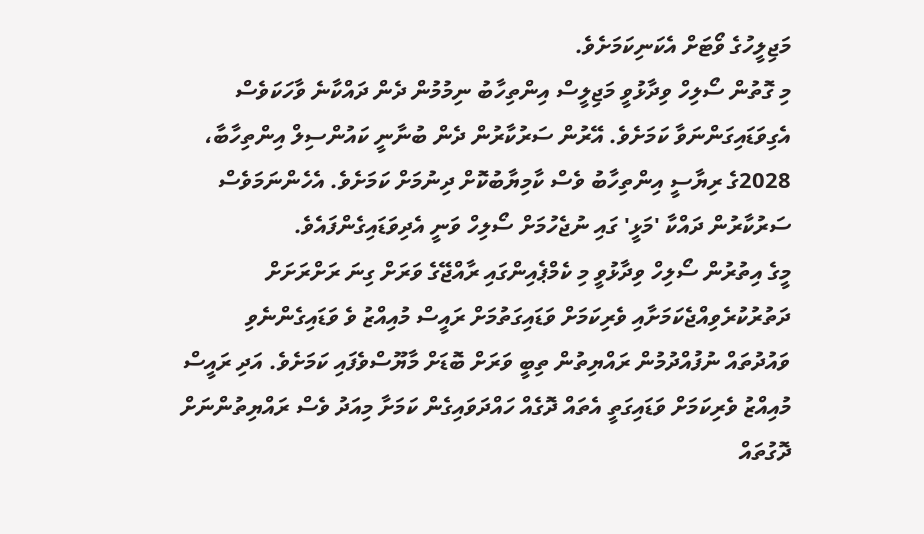މަޖިލީހުގެ ވޯޓަށް އެކަނިކަމަށެވެ.
މި ގޮތުން ސޯލިހް ވިދާޅުވީ މަޖިލީސް އިންތިހާބު ނިމުމުން ދެން ދައްކާނެ ވާހަކަވެސް އެގިވަޑައިގަންނަވާ ކަމަށެވެ. އޭރުން ސަރުކާރުން ދެން ބުނާނީ ކައުންސިލް އިންތިހާބާ، 2028ގެ ރިޔާސީ އިންތިހާބު ވެސް ކާމިޔާބުކޮށް ދިނުމަށް ކަމަށެވެ. އެހެންނަމަވެސް ސަރުކާރުން ދައްކާ 'މަޅީ' ގައި ނުޖެހުމަށް ސޯލިހް ވަނީ އެދިވަޑައިގެންފައެވެ.
މީގެ އިތުރުން ސޯލިހް ވިދާޅުވީ މި ކެމްޕެއިންގައި ރާއްޖޭގެ ވަރަށް ގިނަ ރަށްރަށަށް ދަތުރުކުރެވިއްޖެކަމަށާއި ވެރިކަމަށް ވަޑައިގަތުމަށް ރައީސް މުއިއްޒު ވެ ވަޑައިގެންނެވި ވައުދުތައް ނުފުއްދުމުން ރައްޔިތުން ތިބީ ވަރަށް ބޮޑަށް މާޔޫސްވެފައި ކަމަށެވެ. އަދި ރައީސް މުއިއްޒު ވެރިކަމަށް ވަޑައިގަތީ އެތައް ދޮގެއް ހައްދަވައިގެން ކަމަށާ މިއަދު ވެސް ރައްޔިތުންނަށް ދޮގުތައް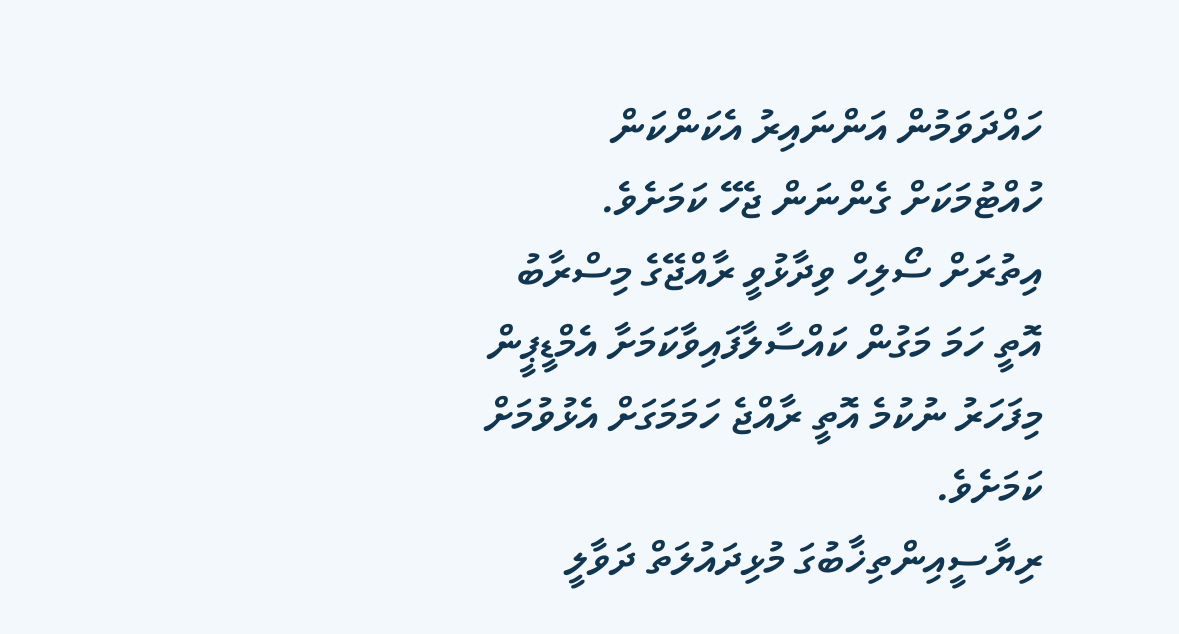ހައްދަވަމުން އަންނައިރު އެކަންކަން ހުއްޓުމަކަށް ގެންނަން ޖެހޭ ކަމަށެވެ.
އިތުރަށް ސޯލިހް ވިދާޅުވީ ރާއްޖޭގެ މިސްރާބު އޮތީ ހަމަ މަގުން ކައްސާލާފައިވާކަމަށާ އެމްޑީޕީން މިފަހަރު ނުކުމެ އޮތީ ރާއްޖެ ހަމަމަގަށް އެޅުވުމަށް ކަމަށެވެ.
ރިޔާސީއިންތިޚާބުގަ މުޅިދައުލަތް ދަވާލީ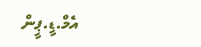އެމް.ޑީ.ޕީން